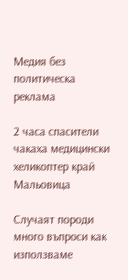Медия без
политическа реклама

2 часа спасители чакаха медицински хеликоптер край Мальовица

Случаят породи много въпроси как използваме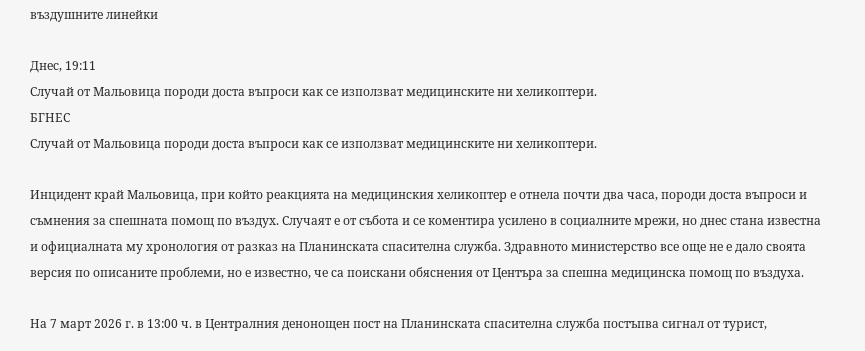въздушните линейки

Днес, 19:11
Случай от Мальовица породи доста въпроси как се използват медицинските ни хеликоптери.
БГНЕС
Случай от Мальовица породи доста въпроси как се използват медицинските ни хеликоптери.

Инцидент край Мальовица, при който реакцията на медицинския хеликоптер е отнела почти два часа, породи доста въпроси и съмнения за спешната помощ по въздух. Случаят е от събота и се коментира усилено в социалните мрежи, но днес стана известна и официалната му хронология от разказ на Планинската спасителна служба. Здравното министерство все още не е дало своята версия по описаните проблеми, но е известно, че са поискани обяснения от Центъра за спешна медицинска помощ по въздуха.

На 7 март 2026 г. в 13:00 ч. в Централния денонощен пост на Планинската спасителна служба постъпва сигнал от турист,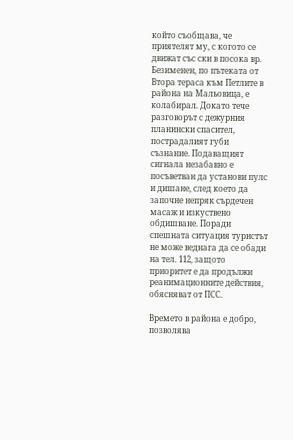който съобщава, че приятелят му, с когото се движат със ски в посока вр. Безименен, по пътеката от Втора тераса към Петлите в района на Мальовица, е колабирал. Докато тече разговорът с дежурния планински спасител, пострадалият губи съзнание. Подаващият сигнала незабавно е посъветван да установи пулс и дишане, след което да започне непряк сърдечен масаж и изкуствено обдишване. Поради спешната ситуация туристът не може веднага да се обади на тел. 112, защото приоритет е да продължи реанимационните действия, обясняват от ПСС.

Времето в района е добро, позволява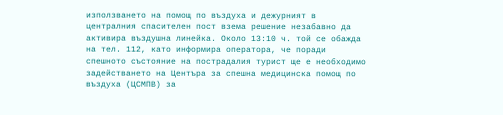използването на помощ по въздуха и дежурният в централния спасителен пост взема решение незабавно да активира въздушна линейка. Около 13:10 ч. той се обажда на тел. 112, като информира оператора, че поради спешното състояние на пострадалия турист ще е необходимо задействането на Центъра за спешна медицинска помощ по въздуха (ЦСМПВ) за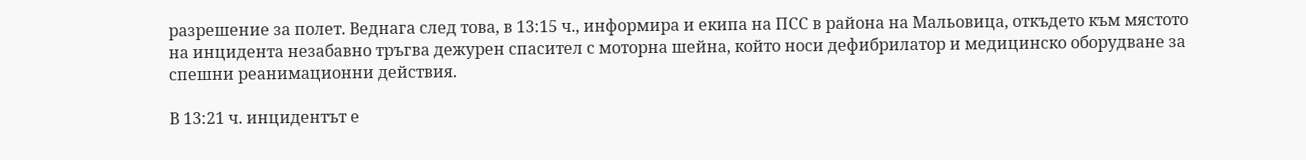разрешение за полет. Веднага след това, в 13:15 ч., информира и екипа на ПСС в района на Мальовица, откъдето към мястото на инцидента незабавно тръгва дежурен спасител с моторна шейна, който носи дефибрилатор и медицинско оборудване за спешни реанимационни действия.

В 13:21 ч. инцидентът е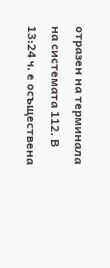отразен на терминала на системата 112. В 13:24 ч. е осъществена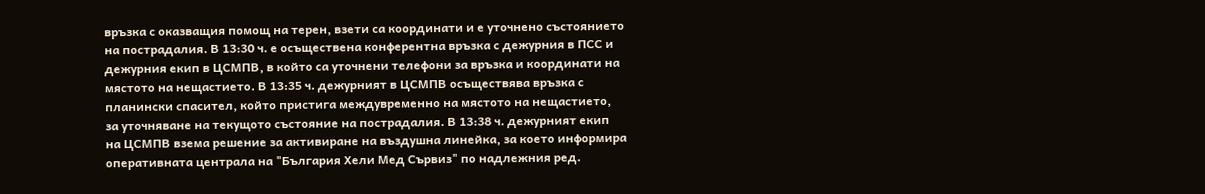връзка с оказващия помощ на терен, взети са координати и е уточнено състоянието на пострадалия. В 13:30 ч. е осъществена конферентна връзка с дежурния в ПСС и дежурния екип в ЦСМПВ, в който са уточнени телефони за връзка и координати на мястото на нещастието. В 13:35 ч. дежурният в ЦСМПВ осъществява връзка с планински спасител, който пристига междувременно на мястото на нещастието, за уточняване на текущото състояние на пострадалия. В 13:38 ч. дежурният екип на ЦСМПВ взема решение за активиране на въздушна линейка, за което информира оперативната централа на "България Хели Мед Сървиз" по надлежния ред.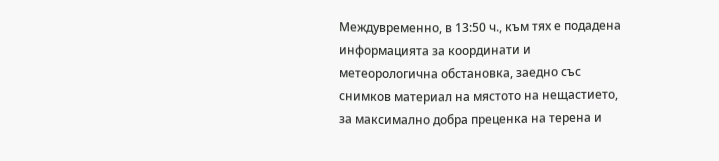Междувременно, в 13:50 ч., към тях е подадена информацията за координати и метеорологична обстановка, заедно със снимков материал на мястото на нещастието, за максимално добра преценка на терена и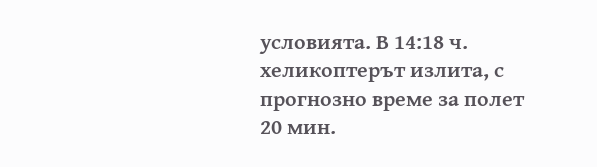условията. В 14:18 ч. хеликоптерът излита, с прогнозно време за полет 20 мин.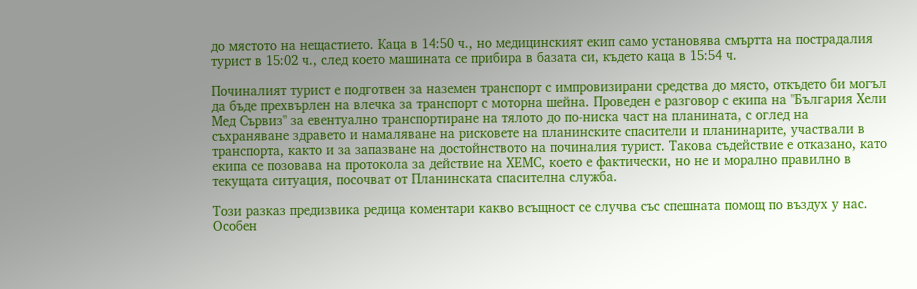до мястото на нещастието. Каца в 14:50 ч., но медицинският екип само установява смъртта на пострадалия турист в 15:02 ч., след което машината се прибира в базата си, където каца в 15:54 ч.

Починалият турист е подготвен за наземен транспорт с импровизирани средства до място, откъдето би могъл да бъде прехвърлен на влечка за транспорт с моторна шейна. Проведен е разговор с екипа на "България Хели Мед Сървиз" за евентуално транспортиране на тялото до по-ниска част на планината, с оглед на съхраняване здравето и намаляване на рисковете на планинските спасители и планинарите, участвали в транспорта, както и за запазване на достойнството на починалия турист. Такова съдействие е отказано, като екипа се позовава на протокола за действие на ХЕМС, което е фактически, но не и морално правилно в текущата ситуация, посочват от Планинската спасителна служба.

Този разказ предизвика редица коментари какво всъщност се случва със спешната помощ по въздух у нас. Особен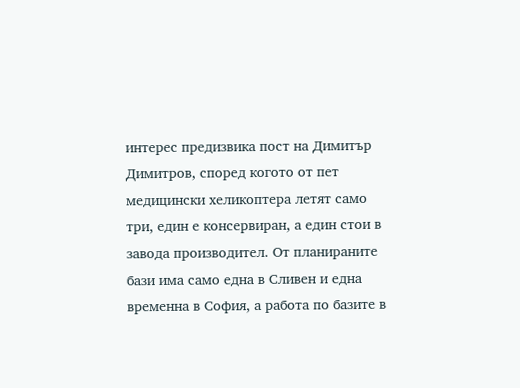интерес предизвика пост на Димитър Димитров, според когото от пет медицински хеликоптера летят само три, един е консервиран, а един стои в завода производител. От планираните бази има само една в Сливен и една временна в София, а работа по базите в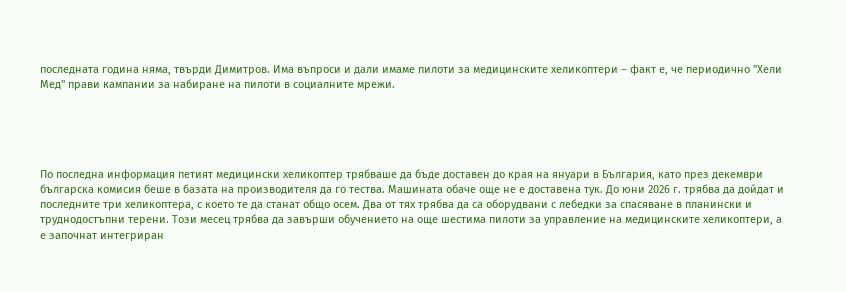последната година няма, твърди Димитров. Има въпроси и дали имаме пилоти за медицинските хеликоптери – факт е, че периодично "Хели Мед" прави кампании за набиране на пилоти в социалните мрежи.





По последна информация петият медицински хеликоптер трябваше да бъде доставен до края на януари в България, като през декември българска комисия беше в базата на производителя да го тества. Машината обаче още не е доставена тук. До юни 2026 г. трябва да дойдат и последните три хеликоптера, с което те да станат общо осем. Два от тях трябва да са оборудвани с лебедки за спасяване в планински и труднодостъпни терени. Този месец трябва да завърши обучението на още шестима пилоти за управление на медицинските хеликоптери, а е започнат интегриран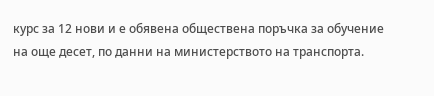курс за 12 нови и е обявена обществена поръчка за обучение на още десет, по данни на министерството на транспорта.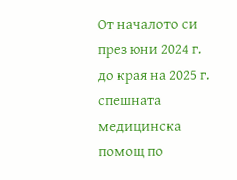От началото си през юни 2024 г. до края на 2025 г. спешната медицинска помощ по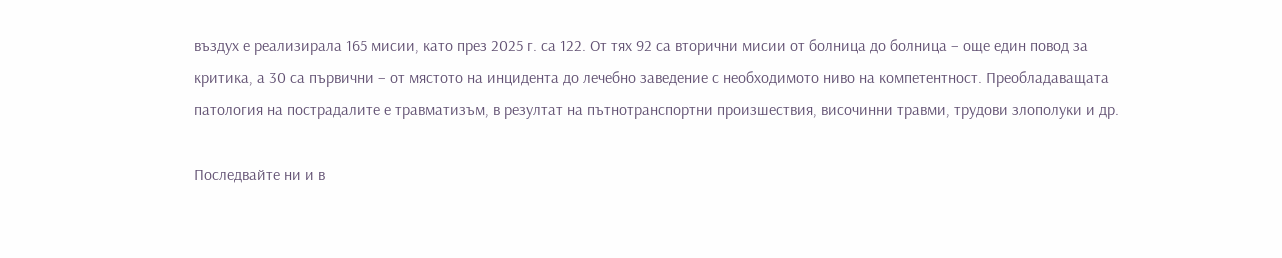въздух е реализирала 165 мисии, като през 2025 г. са 122. От тях 92 са вторични мисии от болница до болница – още един повод за критика, а 30 са първични – от мястото на инцидента до лечебно заведение с необходимото ниво на компетентност. Преобладаващата патология на пострадалите е травматизъм, в резултат на пътнотранспортни произшествия, височинни травми, трудови злополуки и др.

Последвайте ни и в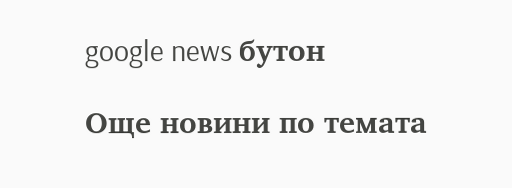google news бутон

Още новини по темата